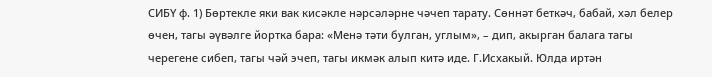СИБҮ ф. 1) Бөртекле яки вак кисәкле нәрсәләрне чәчеп тарату. Сөннәт беткәч, бабай, хәл белер өчен, тагы әүвәлге йортка бара: «Менә тәти булган, углым», – дип, акырган балага тагы черегене сибеп, тагы чәй эчеп, тагы икмәк алып китә иде. Г.Исхакый. Юлда иртән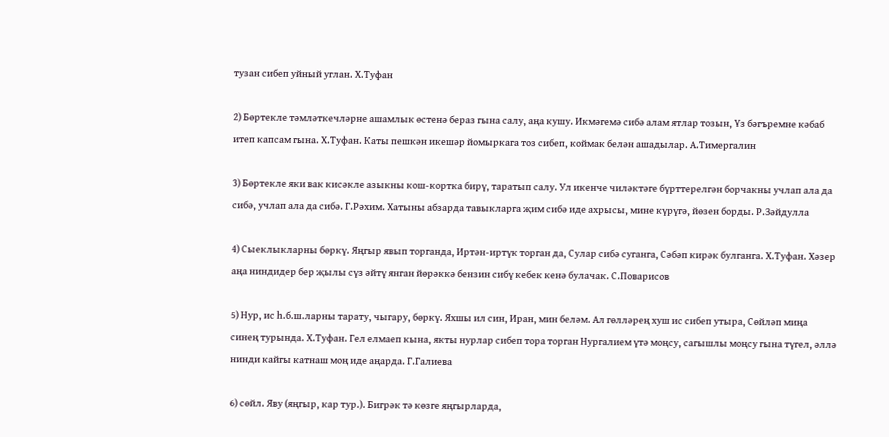тузан сибеп уйный углан. Х.Туфан

2) Бөртекле тәмләткечләрне ашамлык өстенә бераз гына салу, аңа кушу. Икмәгемә сибә алам ятлар тозын, Үз бәгъремне кәбаб итеп капсам гына. Х.Туфан. Каты пешкән икешәр йомыркага тоз сибеп, коймак белән ашадылар. А.Тимергалин

3) Бөртекле яки вак кисәкле азыкны кош-кортка бирү, таратып салу. Ул икенче чиләктәге бүрттерелгән борчакны учлап ала да сибә, учлап ала да сибә. Г.Рәхим. Хатыны абзарда тавыкларга җим сибә иде ахрысы, мине күрүгә, йөзен борды. Р.Зәйдулла

4) Сыеклыкларны бөркү. Яңгыр явып торганда, Иртән-иртүк торган да, Сулар сибә суганга, Сәбәп кирәк булганга. Х.Туфан. Хәзер аңа ниндидер бер җылы сүз әйтү янган йөрәккә бензин сибү кебек кенә булачак. С.Поварисов

5) Нур, ис һ.б.ш.ларны тарату, чыгару, бөркү. Яхшы ил син, Иран, мин беләм. Ал гөлләрең хуш ис сибеп утыра, Сөйләп миңа синең турында. Х.Туфан. Гел елмаеп кына, якты нурлар сибеп тора торган Нургалием үтә моңсу, сагышлы моңсу гына түгел, әллә нинди кайгы катнаш моң иде аңарда. Г.Галиева

6) сөйл. Яву (яңгыр, кар тур.). Бигрәк тә көзге яңгырларда,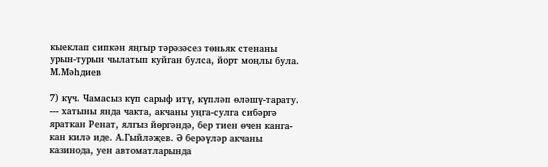кыеклап сипкән яңгыр тәрәзәсез төньяк стенаны урын-турын чылатып куйган булса, йорт моңлы була. М.Мәһдиев

7) күч. Чамасыз күп сарыф итү, күпләп өләшү-тарату. --- хатыны янда чакта, акчаны уңга-сулга сибәргә яраткан Ренат, ялгыз йөргәндә, бер тиен өчен канга-кан килә иде. А.Гыйләҗев. Ә берәүләр акчаны казинода, уен автоматларында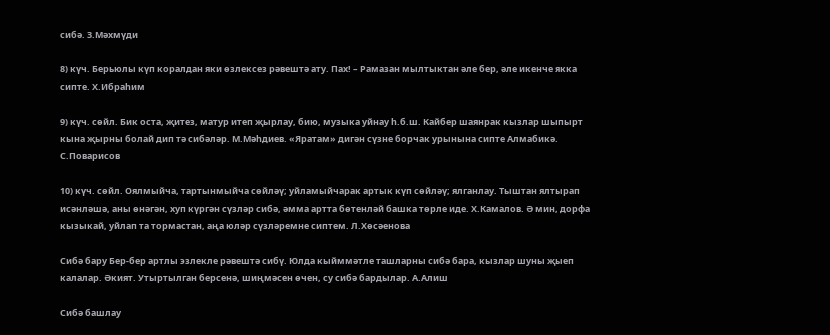сибә. З.Мәхмүди

8) күч. Берьюлы күп коралдан яки өзлексез рәвештә ату. Пах! – Рамазан мылтыктан әле бер, әле икенче якка сипте. Х.Ибраһим

9) күч. сөйл. Бик оста, җитез, матур итеп җырлау, бию, музыка уйнау һ.б.ш. Кайбер шаянрак кызлар шыпырт кына җырны болай дип тә сибәләр. М.Мәһдиев. «Яратам» дигән сүзне борчак урынына сипте Алмабикә. С.Поварисов

10) күч. сөйл. Оялмыйча, тартынмыйча сөйләү; уйламыйчарак артык күп сөйләү; ялганлау. Тыштан ялтырап исәнләшә, аны өнәгән, хуп күргән сүзләр сибә, әмма артта бөтенләй башка төрле иде. Х.Камалов. Ә мин, дорфа кызыкай, уйлап та тормастан, аңа юләр сүзләремне сиптем. Л.Хөсәенова

Сибә бару Бер-бер артлы эзлекле рәвештә сибү. Юлда кыйммәтле ташларны сибә бара, кызлар шуны җыеп калалар. Әкият. Утыртылган берсенә, шиңмәсен өчен, су сибә бардылар. А.Алиш

Сибә башлау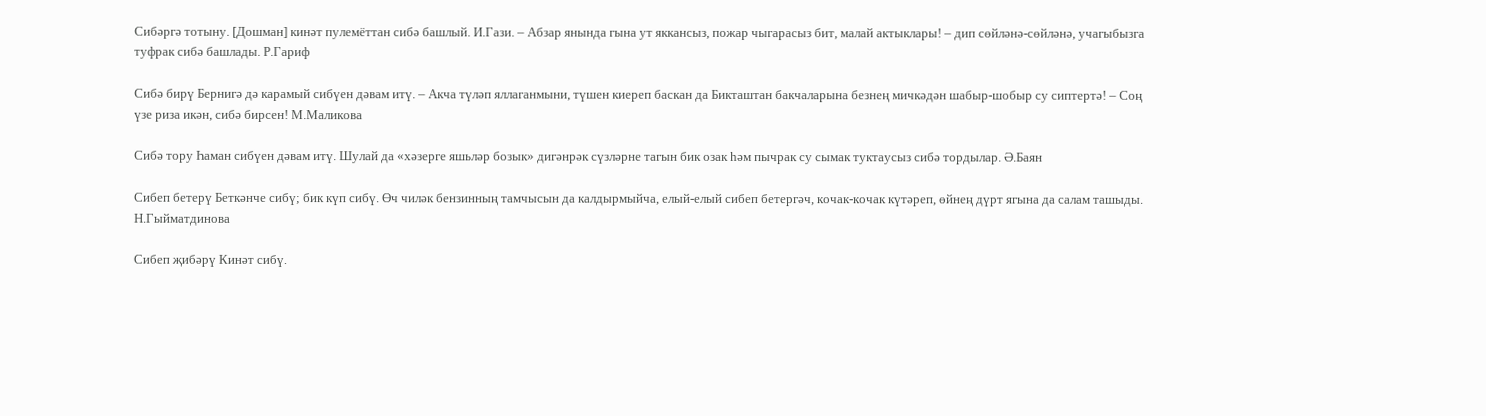Сибәргә тотыну. [Дошман] кинәт пулемёттан сибә башлый. И.Гази. – Абзар янында гына ут яккансыз, пожар чыгарасыз бит, малай актыклары! – дип сөйләнә-сөйләнә, учагыбызга туфрак сибә башлады. Р.Гариф

Сибә бирү Бернигә дә карамый сибүен дәвам итү. – Акча түләп яллаганмыни, түшен киереп баскан да Бикташтан бакчаларына безнең мичкәдән шабыр-шобыр су сиптертә! – Соң үзе риза икән, сибә бирсен! М.Маликова

Сибә тору Һаман сибүен дәвам итү. Шулай да «хәзерге яшьләр бозык» дигәнрәк сүзләрне тагын бик озак һәм пычрак су сымак туктаусыз сибә тордылар. Ә.Баян

Сибеп бетерү Беткәнче сибү; бик күп сибү. Өч чиләк бензинның тамчысын да калдырмыйча, елый-елый сибеп бетергәч, кочак-кочак күтәреп, өйнең дүрт ягына да салам ташыды. Н.Гыйматдинова

Сибеп җибәрү Кинәт сибү.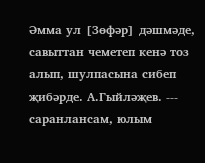Әмма ул [Зөфәр] дәшмәде, савыттан чеметеп кенә тоз алып, шулпасына сибеп җибәрде. А.Гыйләҗев. --- саранлансам, юлым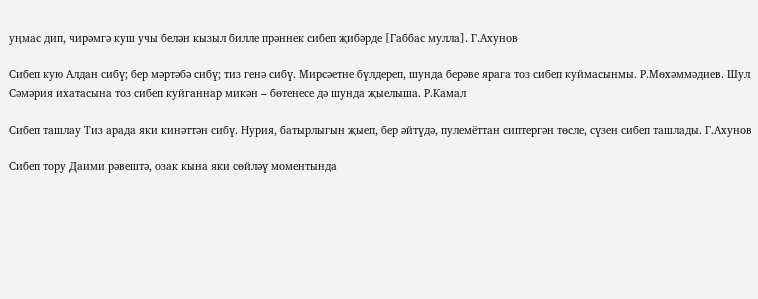уңмас дип, чирәмгә куш учы белән кызыл билле прәннек сибеп җибәрде [Габбас мулла]. Г.Ахунов

Сибеп кую Алдан сибү; бер мәртәбә сибү; тиз генә сибү. Мирсәетне бүлдереп, шунда берәве ярага тоз сибеп куймасынмы. Р.Мөхәммәдиев. Шул Сәмәрия ихатасына тоз сибеп куйганнар микән – бөтенесе дә шунда җыелыша. Р.Камал

Сибеп ташлау Тиз арада яки кинәттән сибү. Нурия, батырлыгын җыеп, бер әйтүдә, пулемёттан сиптергән төсле, сүзен сибеп ташлады. Г.Ахунов

Сибеп тору Даими рәвештә, озак кына яки сөйләү моментында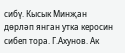сибү. Кысык Минҗан дөрләп янган утка керосин сибеп тора. Г.Ахунов. Ак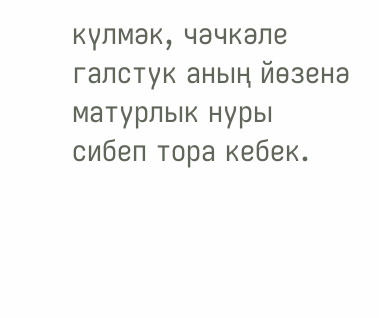күлмәк, чәчкәле галстук аның йөзенә матурлык нуры сибеп тора кебек.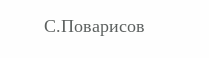С.Поварисов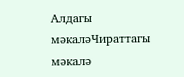Алдагы мәкаләЧираттагы мәкалә